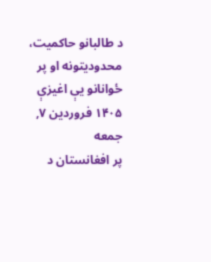د طالبانو حاکميت، محدودیتونه او پر ځوانانو یې اغیزې
۱۴۰۵ فروردین ۷, جمعه
پر افغانستان د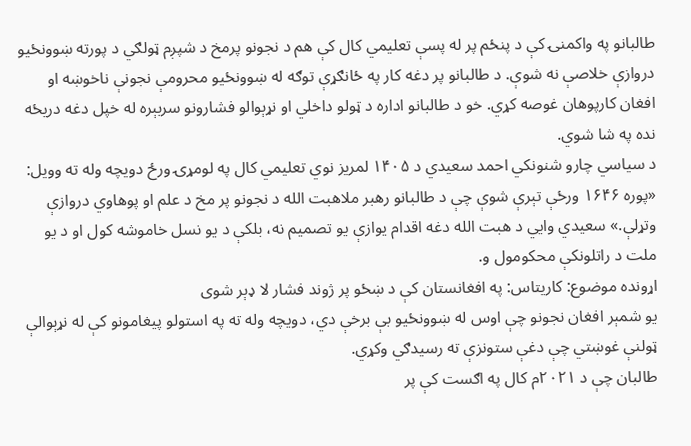طالبانو په واکمنۍ کې د پنځم پر له پسې تعلیمي کال کې هم د نجونو پرمخ د شپږم ټولګي د پورته ښوونځيو دروازې خلاصې نه شوې. د طالبانو پر دغه کار په ځانګړې توګه له ښوونځيو محرومې نجونې ناخوښه او افغان کارپوهان غوصه کړي. خو د طالبانو اداره د ټولو داخلي او نړېوالو فشارونو سربېره له خپل دغه دریځه نده په شا شوي.
د سیاسي چارو شنونکي احمد سعیدي د ۱۴۰۵ لمریز نوي تعلیمي کال په لومړۍ ورځ دویچه وله ته وویل: «پوره ۱۶۴۶ ورځې تېرې شوې چې د طالبانو رهبر ملاهبت الله د نجونو پر مخ د علم او پوهاوي دروازې وتړلې.» سعیدي وايي د هبت الله دغه اقدام یوازې یو تصمیم نه، بلکې د یو نسل خاموشه کول او د یو ملت د راتلونکې محکومول و.
اړونده موضوع: کاریتاس: په افغانستان کې د ښځو پر ژوند فشار لا ډېر شوی
یو شمېر افغان نجونو چې اوس له ښوونځيو بې برخې دي، دویچه وله ته په استولو پيغامونو کې له نړېوالې ټولنې غوښتي چې دغې ستونزې ته رسيدګي وکړي.
طالبان چې د ۲۰۲۱م کال په اګست کې پر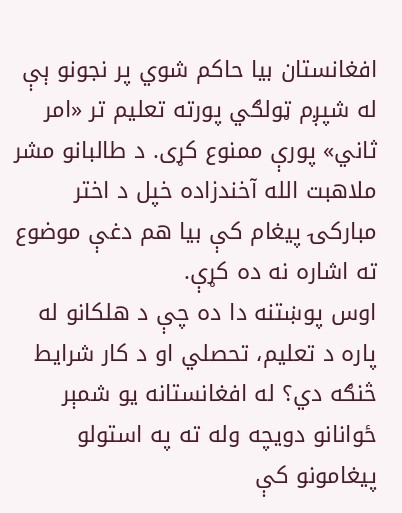افغانستان بیا حاکم شوي پر نجونو ېې له شپږم ټولګي پورته تعلیم تر «امر ثاني» پورې ممنوع کړی. د طالبانو مشر ملاهبت الله آخندزاده خپل د اختر مبارکۍ پیغام کې بیا هم دغې موضوع ته اشاره نه ده کړې.
اوس پوښتنه دا ده چې د هلکانو له پاره د تعلیم، تحصلي او د کار شرایط څنګه دي؟ له افغانستانه یو شمېر ځوانانو دویچه وله ته په استولو پیغامونو کې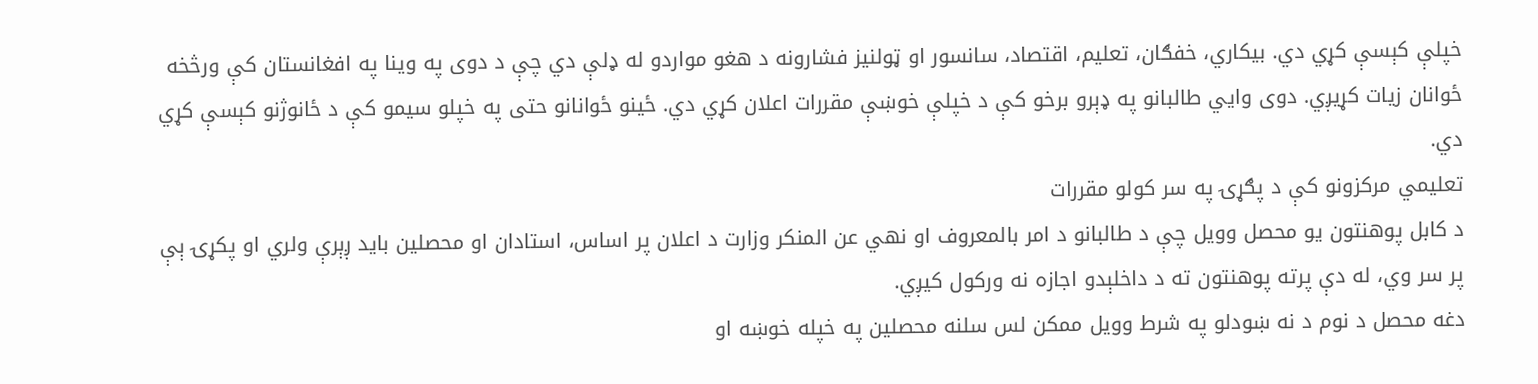خپلې کېسې کړي دي. بیکاري، خفګان، تعلیم، اقتصاد، سانسور او ټولنیز فشارونه د هغو مواردو له ډلې دي چې د دوی په وینا په افغانستان کې ورڅخه ځوانان زيات کړيږي. دوی وايي طالبانو په ډېرو برخو کې د خپلې خوښې مقررات اعلان کړي دي. ځینو ځوانانو حتی په خپلو سیمو کې د ځانوژنو کېسې کړي دي.
تعلیمي مرکزونو کې د پګړۍ په سر کولو مقررات
د کابل پوهنتون یو محصل وویل چې د طالبانو د امر بالمعروف او نهي عن المنکر وزارت د اعلان پر اساس، استادان او محصلین باید ږېرې ولري او پکړۍ ېې پر سر وي، له دې پرته پوهنتون ته د داخلېدو اجازه نه ورکول کيږي.
دغه محصل د نوم د نه ښودلو په شرط وويل ممکن لس سلنه محصلین په خپله خوښه او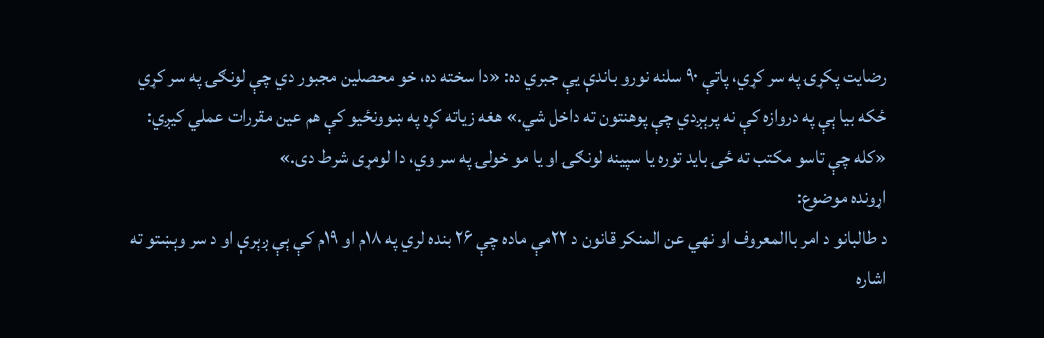رضایت پکړۍ په سر کړي، پاتې ۹۰ سلنه نورو باندې يې جبري ده: «دا سخته ده، خو محصلين مجبور دي چې لونګۍ په سر کړي ځکه بیا ېې په دروازه کې نه پرېږدي چې پوهنتون ته داخل شي.» هغه زیاته کړه په ښوونځيو کې هم عین مقررات عملي کيږي: «کله چې تاسو مکتب ته ځۍ باید توره یا سپینه لونګۍ او یا مو خولۍ په سر وي، دا لومړی شرط دی.»
اړونده موضوع:
د طالبانو د امر باالمعروف او نهي عن المنکر قانون د ۲۲مې ماده چې ۲۶ بنده لري په ۱۸م او ۱۹م کې ېې ږېرې او د سر وېښتو ته اشاره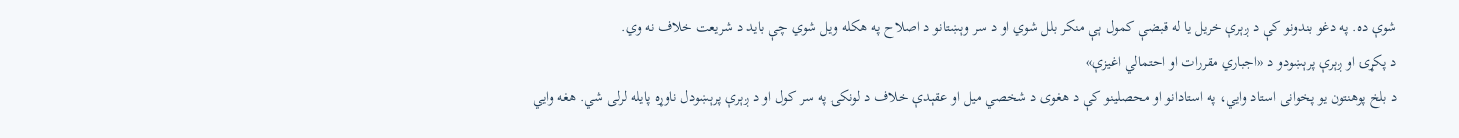شوې ده. په دغو بندونو کې د ږېرې خریل یا له قبضې کمول ېې منکر بلل شوي او د سر وېښتانو د اصلاح په هکله ويل شوي چې باید د شریعت خلاف نه وي.
د پکړۍ او ږېرې پرېښودو د «اجباري مقررات او احتمالي اغیزې»
د بلخ پوهنتون یو پخوانی استاد وايي، په استادانو او محصلینو کې د هغوی د شخصي میل او عقېدې خلاف د لونکۍ په سر کول او د ږېرې پرېښودل ناوړه پایله لرلی شي. هغه وايي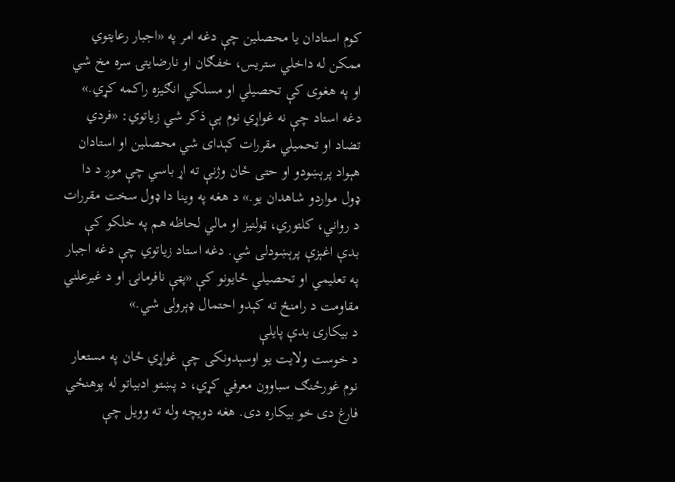کوم استادان یا محصلین چې دغه امر په «اجبار رعايتوي ممکن له داخلي ستریس، خفګان او نارضايتۍ سره مخ شي او په هغوی کې تحصيلي او مسلکي انګيزه راکمه کړي.»
دغه استاد چې نه غواړي نوم ېې ذکر شي زیاتوي: «فردي تضاد او تحمیلي مقررات کېدای شي محصلين او استادان هېواد پرېښودو او حتی ځان وژنې ته اړ باسي چې موږ د دا ډول مواردو شاهدان یو.» د هغه په وینا دا ډول سخت مقررات د رواني، کلتوري، ټولنیز او مالي لحاظه هم په خلکو کې بدې اغېزې پرېښودلی شي. دغه استاد زیاتوي چې دغه اجبار په تعلیمي او تحصیلي ځایونو کې «پټې نافرمانۍ او د غیرعلني مقاومت د رامنځ ته کېدو احتمال ډېرولی شي.»
د بیکارۍ بدې پایلې
د خوست ولایت یو اوسېدونکی چې غواړي ځان په مستعار نوم غورځنګ سباوون معرفي کړي، د پښتو ادبیاتو له پوهنځي فارغ دی خو بیکاره دی. هغه دویچه وله ته وویل چې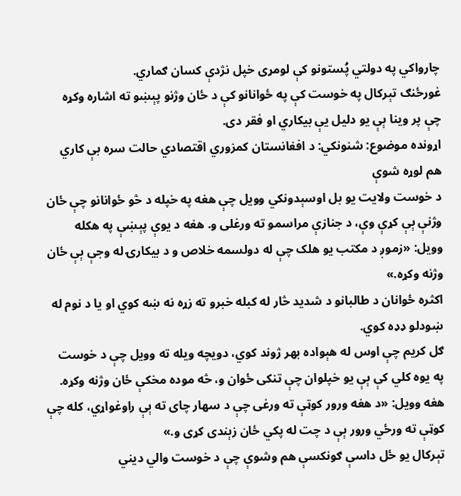چارواکي په دولتي پُستونو کې لومړی خپل نژدې کسان ګماري.
غورځنګ تېرکال په خوست کې په ځوانانو کې د ځان وژنو پېښو ته اشاره وکړه چې پر وینا ېې یو دلیل یې بیکاري او فقر دی.
اړونده موضوع: شنونکي: د افغانستان کمزوري اقتصادي حالت سره بې کاري هم لوړه شوې
د خوست ولایت یو بل اوسېدونکي وویل چې هغه په خپله د څو ځوانانو چې ځان وژنې ېې کړې وې، د جنازې مراسمو ته ورغلی و. هغه د یوې پېښې په هکله وویل: «زموږ د مکتب یو هلک چې له دولسمه خلاص و د بیکارۍ له وجې ېې ځان وژنه وکړه.»
اکثره ځوانان د طالبانو د شدید څار له کبله خبرو ته زړه نه ښه کوي او یا د نوم له ښودلو ډډه کوي.
ګل کریم چې اوس له هېواده بهر ژوند کوي، دویچه ویله ته وویل چې د خوست په يوه کلي کې ېې یو خپلوان چې تنکی ځوان و، څه موده مخکې ځان وژنه وکړه. هغه وویل: «د هغه ورور کوټې ته ورغی چې د سهار چای ته ېې راوغواړي، کله چې کوټې ته ورځي ورور ېې د چت له پکي ځان زېندی کړی و.»
تېرکال یو ځل داسې ګونکسې هم وشوې چې د خوست والي ديني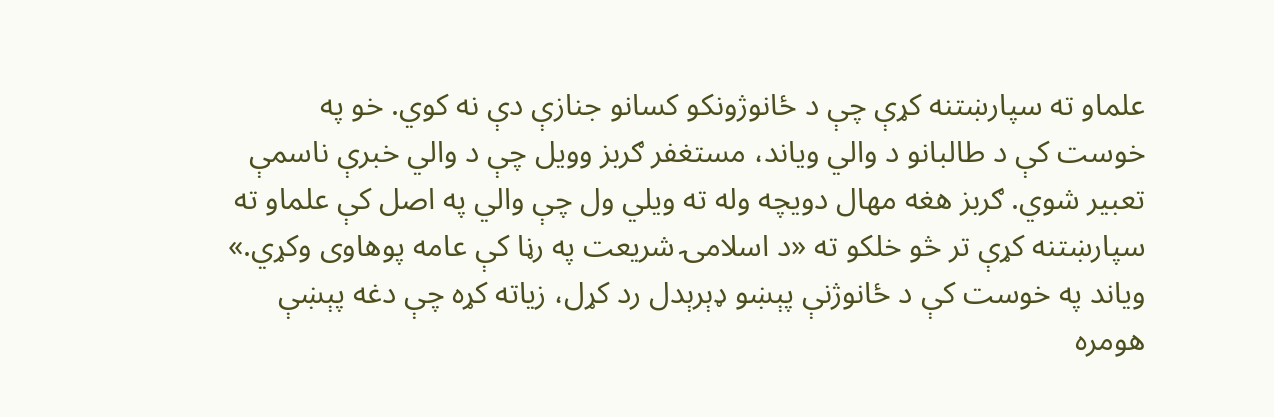علماو ته سپارښتنه کړې چې د ځانوژونکو کسانو جنازې دې نه کوي. خو په خوست کې د طالبانو د والي ویاند، مستغفر ګربز وویل چې د والي خبرې ناسمې تعبیر شوي. ګربز هغه مهال دویچه وله ته ويلي ول چې والي په اصل کې علماو ته سپارښتنه کړې تر څو خلکو ته «د اسلامۍ شریعت په رڼا کې عامه پوهاوی وکړي.»
ویاند په خوست کې د ځانوژنې پېښو ډېرېدل رد کړل، زیاته کړه چې دغه پېښې هومره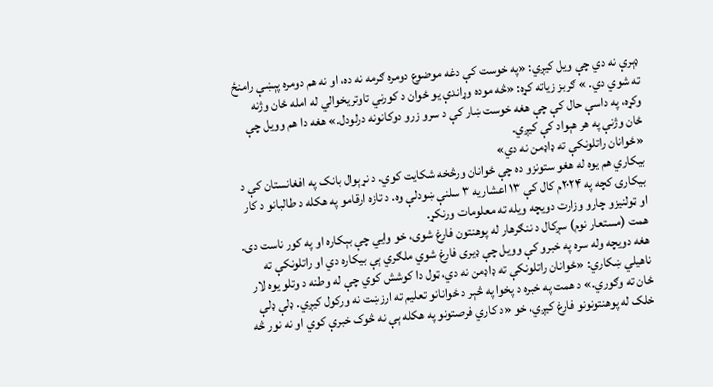ډېرې نه دي چې ویل کيږي: «په خوست کې دغه موضوع دومره ګرمه نه ده، او نه هم دومره پېښې رامنځ ته شوي دي. » ګربز زیاته کړه: «څه موده وړاندې يو ځوان د کورني تاوتریخوالي له امله ځان وژنه وکړه، په داسې حال کې چې هغه خوست ښار کې د سرو زرو دوکانونه درلودل.» هغه دا هم وویل چې ځان وژنې په هر هېواد کې کيږي.
«ځوانان راتلونکې ته ډاډمن نه دي»
بیکاري هم یوه له هغو ستونزو ده چې ځوانان ورڅخه شکایت کوي. د نړېوال بانک په افغانستان کې د بیکارۍ کچه په ۲۰۲۴م کال کې ۱۳ اعشاریه ۳ سلنې ښودلې وه. د تازه ارقامو په هکله د طالبانو د کار او ټولنیزو چارو وزارت دویچه ويله ته معلومات ورنکړ.
همت (مستعار نوم) سږکال د ننګرهار له پوهنتون فارغ شوی، خو وايي چې بېکاره او په کور ناست دی. هغه دویچه وله سره په خبرو کې وویل چې ډیری فارغ شوي ملګري ېې بیکاره دي او راتلونکې ته ناهيلي ښکاري: «ځوانان راتلونکې ته ډاډمن نه دي، ټول دا کوشش کوي چې له وطنه د وتلو یوه لار ځان ته وګوري.» د همت په خبره د پخوا په څېر د ځوانانو تعلیم ته ارزښت نه ورکول کيږي. ډلې ډلې خلک له پوهنتونونو فارغ کيږي، خو «د کاري فرصتونو په هکله ېې نه څوک خبرې کوي او نه نور څه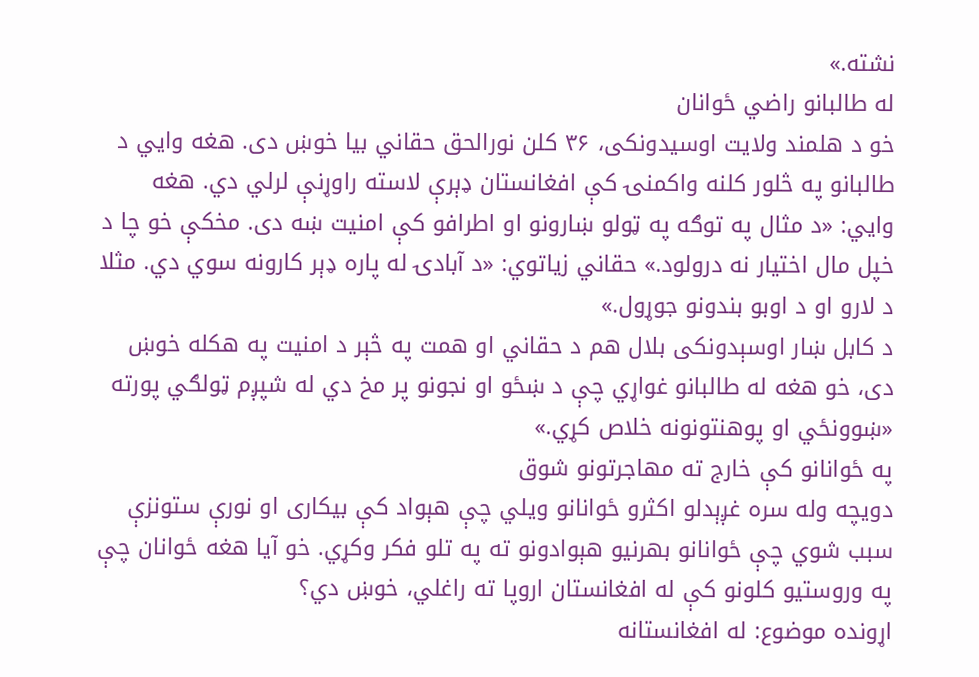نشته.»
له طالبانو راضي ځوانان
خو د هلمند ولایت اوسیدونکی، ۳۶ کلن نورالحق حقاني بیا خوښ دی. هغه وايي د طالبانو په څلور کلنه واکمنۍ کې افغانستان ډېرې لاسته راوړنې لرلي دي. هغه وايي: «د مثال په توګه په ټولو ښارونو او اطرافو کې امنیت ښه دی. مخکې خو چا د خپل مال اختیار نه درولود.» حقاني زیاتوي: «د آبادۍ له پاره ډېر کارونه سوي دي. مثلا د لارو او د اوبو بندونو جوړول.»
د کابل ښار اوسېدونکی بلال هم د حقاني او همت په څېر د امنيت په هکله خوښ دی، خو هغه له طالبانو غواړي چې د ښځو او نجونو پر مخ دي له شپږم ټولګي پورته «ښوونځي او پوهنتونونه خلاص کړي.»
په ځوانانو کې خارج ته مهاجرتونو شوق
دویچه وله سره غږېدلو اکثرو ځوانانو ویلي چې هېواد کې بیکاری او نورې ستونزې سبب شوي چې ځوانانو بهرنیو هېوادونو ته په تلو فکر وکړي. خو آیا هغه ځوانان چې په وروستیو کلونو کې له افغانستان اروپا ته راغلي، خوښ دي؟
اړونده موضوع: له افغانستانه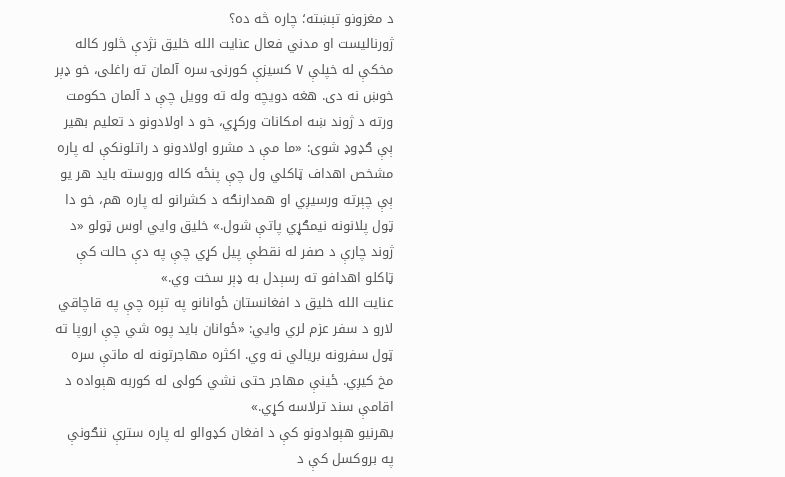د مغزونو تېښته؛ چاره څه ده؟
ژورنالیست او مدني فعال عنایت الله خلیق نژدې څلور کاله مخکې له خپلې ۷ کسیزې کورنۍ سره آلمان ته راغلی، خو ډېر خوښ نه دی. هغه دویچه وله ته وویل چې د آلمان حکومت ورته د ژوند ښه امکانات ورکړي، خو د اولادونو د تعلیم بهیر ېې ګډوډ شوی: «ما مې د مشرو اولادونو د راتلونکې له پاره مشخص اهداف ټاکلي ول چې پنځه کاله وروسته باید هر یو ېې چېرته ورسيږي او همدارنګه د کشرانو له پاره هم، خو دا ټول پلانونه نیمګړي پاتې شول.» خلیق وايي اوس ټولو «د ژوند چارې د صفر له نقطې پیل کړي چې په دې حالت کې ټاکلو اهدافو ته رسېدل به ډېر سخت وي.»
عنایت الله خلیق د افغانستان ځوانانو په تېره چې په قاچاقي لارو د سفر عزم لري وايي: «ځوانان باید پوه شي چې اروپا ته ټول سفرونه بریالي نه وي. اکثره مهاجرتونه له ماتې سره مخ کيږي. ځینې مهاجر حتی نشي کولی له کوربه هېواده د اقامې سند ترلاسه کړي.»
بهرنیو هېوادونو کې د افغان کډوالو له پاره سترې ننګونې
په بروکسل کې د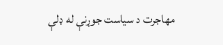مهاجرت د سیاست جوړنې له ډلې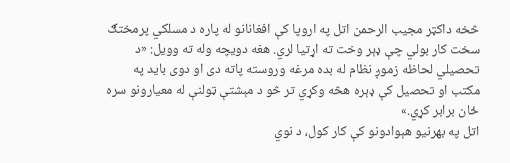څخه داکټر مجیب الرحمن اتل په اروپا کې افغانانو له پاره د مسلکي پرمختګ سخت کار بولي چې ډېر وخت ته اړتیا لري. هغه دویچه وله ته وویل: «د تحصيلي لحاظه زموږ نظام له بده مرغه وروسته پاته دی او دوی باید په مکتب او تحصیل کې ډېره هڅه وکړي تر څو د مېشتې ټولنې له معیارونو سره ځان برابر کړي.»
اتل په بهرنیو هېوادونو کې کار کول، د نوي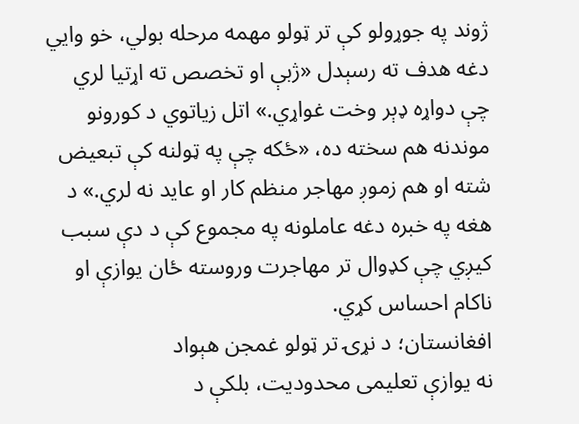ژوند په جوړولو کې تر ټولو مهمه مرحله بولي، خو وايي دغه هدف ته رسېدل «ژبې او تخصص ته اړتیا لري چې دواړه ډېر وخت غواړي.» اتل زیاتوي د کورونو موندنه هم سخته ده، «ځکه چې په ټولنه کې تبعیض شته او هم زموږ مهاجر منظم کار او عاید نه لري.» د هغه په خبره دغه عاملونه په مجموع کې د دې سبب کيږي چې کډوال تر مهاجرت وروسته ځان یوازې او ناکام احساس کړي.
افغانستان؛ د نړۍ تر ټولو غمجن هېواد
نه یوازې تعلیمی محدودیت، بلکې د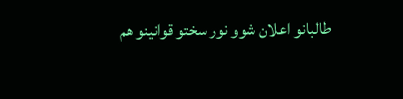طالبانو اعلان شوو نور سختو قوانینو هم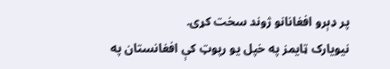پر ډېرو افغانانو ژوند سخت کړی.
نیویارک ټایمز په خپل یو رپوټ کې افغانستان په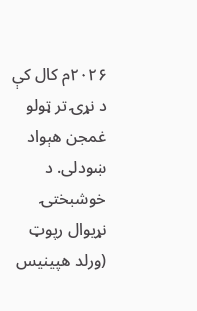۲۰۲۶م کال کې د نړۍ تر ټولو غمجن هېواد ښودلی. د خوشبختۍ نړیوال رپوټ (ورلد هپينیس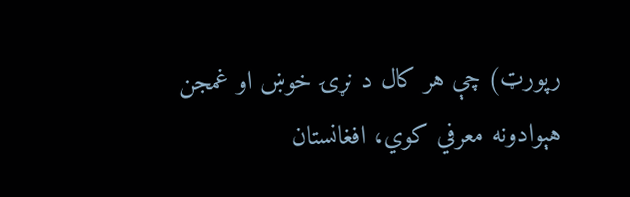رپورټ) چې هر کال د نړۍ خوښ او غمجن هېوادونه معرفي کوي، افغانستان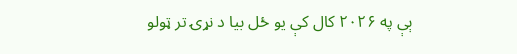ېې په ۲۰۲۶ کال کې یو ځل بیا د نړۍ تر ټولو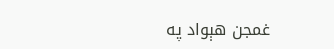غمجن هېواد په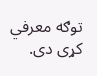توګه معرفي کړی دی.